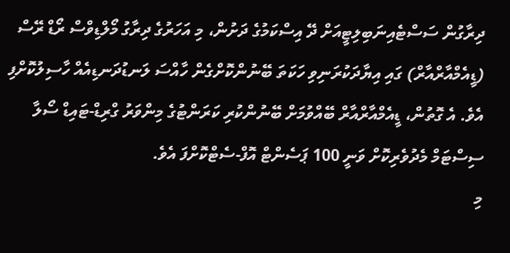ދިރާގުން ސަސްޓެއިނަބިލިޓީއަށް ދޭ އިސްކަމުގެ ދަށުން، މި އަހަރުގެ ދިރާގު މޯލްޑިވްސް ރޯޑް ރޭސް (ޑީއެމްއާރްއާރް) ގައި އިޔާދަކުރަނިވި ހަކަތަ ބޭނުންކޮށްގެން ހާއްސަ ލަނޑުދަނޑިއެއް ހާސިލުކޮށްފި އެވެ. އެ ގޮތުން، ޑީއެމްއާރްއާރް ބޭއްވުމަށް ބޭނުންކުރި ކަރަންޓުގެ މިންވަރު ގްރިޑް-ޓައިޑް ސޯލާ ސިސްޓަމް މެދުވެރިކޮށް ވަނީ 100 ޕަސެންޓް އޮފް-ސެޓްކޮށްފަ އެވެ.
މި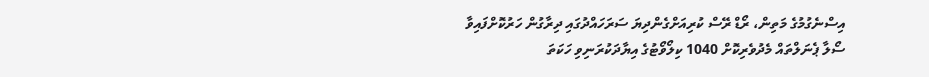އިސްނެގުމުގެ މަތިން، ރޯޑް ރޭސް ކުރިއަށްގެންދިޔަ ސަރަހައްދުގައި ދިރާގުން ހަރުކޮށްފައިވާ ސޯލާ ޕެނަލްތައް މެދުވެރިކޮށް 1040 ކިލޯވޯޓުގެ އިޔާދަކުރަނިވި ހަކަތަ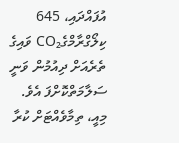އުފައްދައި، 645 ކިލޯގްރާމްގެCO₂ ވައިގެ ތެރެއަށް ދިއުމުން ވަނީ ސަލާމަތްކޮށްފަ އެވެ.
މިއީ، ތިމާވެއްޓަށް ކުރާ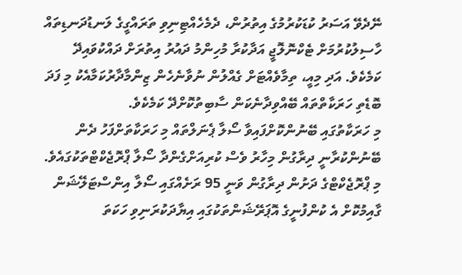ނޭދެވޭ އަސަރު ކުޑަކުރުމުގެ އިތުރުން، ދެމެހެއްޓިނިވި ތަރައްގީގެ ލަނޑުދަނޑިތައް ހާސިލުކުރުމަށް ޓެކްނޮލޮޖީ އަދާކުރާ މުހިންމު ދައުރު އިތުރަށް ދައްކުވައިދޭ ކަމެކެވެ. އަދި މިއީ، ތިމާވެއްޓަށް ގެއްލުން ނުވާނެހެން ޒިންމާދާރުކަމާއެކު މި ފަދަ ބޮޑެތި ހަރަކާތްތައް ބޭއްވިދާނެކަން ސާބިތުކޮށްދޭ ކަމެކެވެ.
މި ހަރަކާތުގައި ބޭނުންކޮށްފައިވާ ސޯލާ ޕެނަލްތައް މި ހަރަކާތަށްފަހު ދެން ބޭނުންކުރާނީ ދިރާގުން މިހާރު ވެސް ކުރިއަށްގެންދާ ސޯލާ ޕްރޮޖެކްޓްތަކުގައެވެ. މި ޕްރޮޖެކްޓްގެ ދަށުން ދިރާގުން ވަނީ 95 ރަށެއްގައި ސޯލާ އިންސްޓަލޭޝަން ގާއިމުކޮށް އެ ކުންފުނީގެ އޮޕަރޭޝަންތަކުގައި އިޔާދަކުރަނިވި ހަކަތަ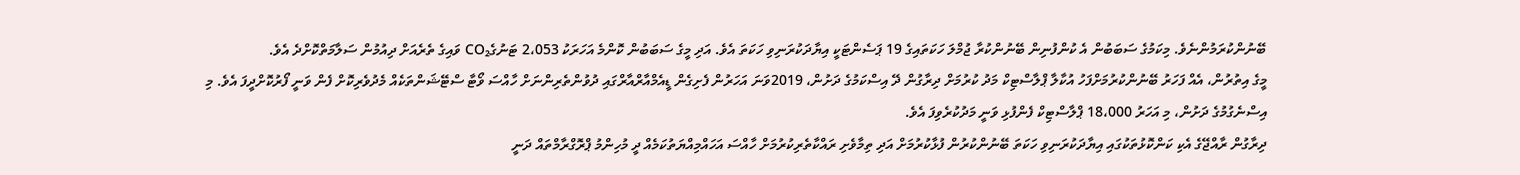ބޭނުންކުރަމުންނެވެ. މިކަމުގެ ސަބަބުން އެ ކުންފުނިން ބޭނުންކުރާ ޖުމްލަ ހަކަތައިގެ 19 ޕަސެންޓަކީ އިޔާދަކުރަނިވި ހަކަތަ އެވެ. އަދި މީގެ ސަބަބުން ކޮންމެ އަހަރަކު 2،053 ޓަނުގެCO₂ ވައިގެ ތެރެއަށް ދިއުމުން ސަލާމަތްކޮށްދެ އެވެ.
މީގެ އިތުރުން، އެއް ފަހަރު ބޭނުންކުރުމަށްފަހު އުކާލާ ޕްލާސްޓިކް މަދު ކުރުމަށް ދިރާގުން ދޭ އިސްކަމުގެ ދަށުން، 2019ވަނަ އަހަރުން ފެށިގެން ޑީއެމްއާރްއާރްގައި ދުވުންތެރިންނަށް ހާއްސަ ވޯޓާ ސްޓޭޝަންތަކެއް މެދުވެރިކޮށް ފެން ވަނީ ފޯރުކޮށްދީފަ އެވެ. މި އިސްނެގުމުގެ ދަށުން، މި އަހަރު 18،000 ޕްލާސްޓިކް ފެންފުޅި ވަނީ މަދުކުރެވިފަ އެވެ.
ދިރާގުން ރާއްޖޭގެ އެކި ކަންކޮޅުތަކުގައި އިޔާދަކުރަނިވި ހަކަތަ ބޭނުންކުރުން ފުޅާކުރުމަށް އަދި ތިމާވެށި ރައްކާތެރިކުރުމަށް ހާއްސަ އަހައްމިއްޔަތުކަމެއް ދީ މުހިންމު ޕްރޮގްރާމްތައް ދަނީ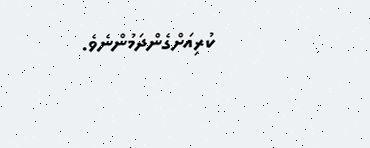ކުރިއަށްގެންދަމުންނެވެ.